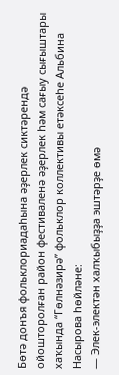Бөтә донъя фольклориадаһына әҙерлек сиктәрендә ойошторолған район фестиваленә әҙерлек һәм сағыу сығыштары хаҡында “Гөлнәзирә” фольклор коллективы етәксеһе Альбина Насырова һөйләне:
— Элек-электән халҡыбыҙҙа эштәрҙе өмә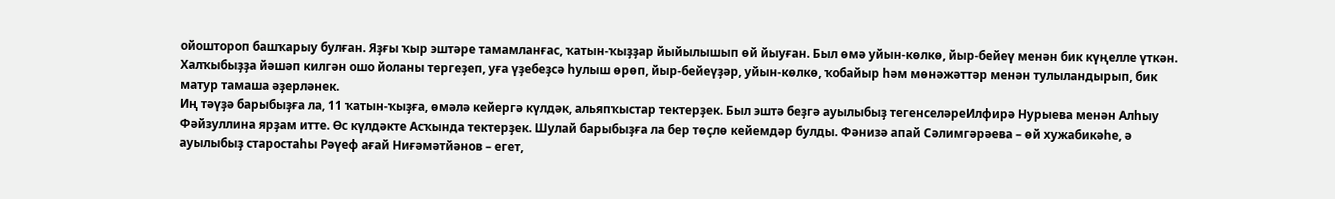ойоштороп башҡарыу булған. Яҙғы ҡыр эштәре тамамланғас, ҡатын-ҡыҙҙар йыйылышып өй йыуған. Был өмә уйын-көлкө, йыр-бейеү менән бик күңелле үткән. Халҡыбыҙҙа йәшәп килгән ошо йоланы тергеҙеп, уға үҙебеҙсә һулыш өрөп, йыр-бейеүҙәр, уйын-көлкө, ҡобайыр һәм мөнәжәттәр менән тулыландырып, бик матур тамаша әҙерләнек.
Иң тәүҙә барыбыҙға ла, 11 ҡатын-ҡыҙға, өмәлә кейергә күлдәк, альяпҡыстар тектерҙек. Был эштә беҙгә ауылыбыҙ тегенселәреИлфирә Нурыева менән Алһыу Фәйзуллина ярҙам итте. Өс күлдәкте Асҡында тектерҙек. Шулай барыбыҙға ла бер төҫлө кейемдәр булды. Фәнизә апай Сәлимгәрәева – өй хужабикәһе, ә ауылыбыҙ старостаһы Рәүеф ағай Ниғәмәтйәнов – егет,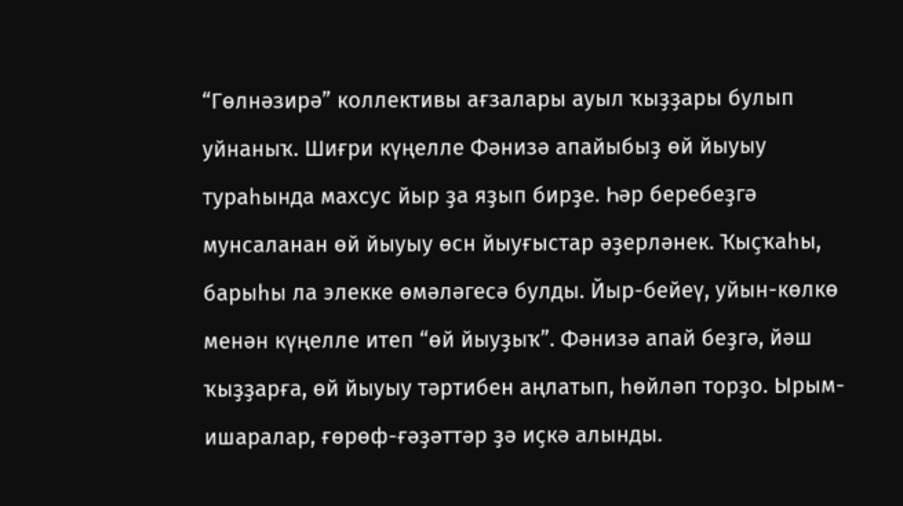“Гөлнәзирә” коллективы ағзалары ауыл ҡыҙҙары булып уйнаныҡ. Шиғри күңелле Фәнизә апайыбыҙ өй йыуыу тураһында махсус йыр ҙа яҙып бирҙе. Һәр беребеҙгә мунсаланан өй йыуыу өсн йыуғыстар әҙерләнек. Ҡыҫҡаһы, барыһы ла элекке өмәләгесә булды. Йыр-бейеү, уйын-көлкө менән күңелле итеп “өй йыуҙыҡ”. Фәнизә апай беҙгә, йәш ҡыҙҙарға, өй йыуыу тәртибен аңлатып, һөйләп торҙо. Ырым-ишаралар, ғөрөф-ғәҙәттәр ҙә иҫкә алынды.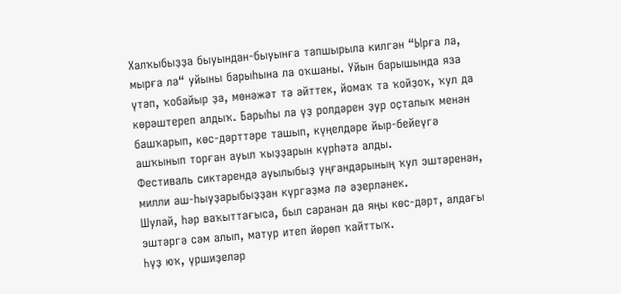Халҡыбыҙҙа быуындан-быуынға тапшырыла килгән “Ырға ла, мырға ла“ уйыны барыһына ла оҡшаны. Уйын барышында яза үтәп, ҡобайыр ҙа, мөнәжәт тә әйттек, йомаҡ та ҡойҙоҡ, ҡул да көрәштереп алдыҡ. Барыһы ла үҙ ролдәрен ҙур оҫталыҡ менән башҡарып, көс-дәрттәре ташып, күңелдәре йыр-бейеүгә ашҡынып торған ауыл ҡыҙҙарын күрһәтә алды.
Фестиваль сиктәрендә ауылыбыҙ уңғандарының ҡул эштәренән, милли аш-һыуҙарыбыҙҙан күргәҙмә лә әҙерләнек.
Шулай, һәр ваҡыттағыса, был саранан да яңы көс-дәрт, алдағы эштәргә сәм алып, матур итеп йөрөп ҡайттыҡ.
Һүҙ юҡ, үршиҙеләр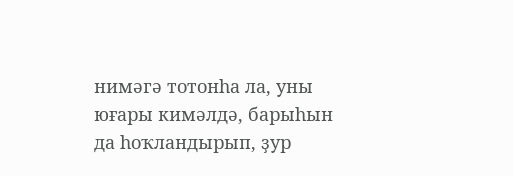нимәгә тотонһа ла, уны юғары кимәлдә, барыһын да һоҡландырып, ҙур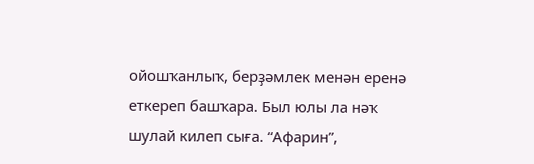ойошҡанлыҡ, берҙәмлек менән еренә еткереп башҡара. Был юлы ла нәҡ шулай килеп сыға. “Афарин”,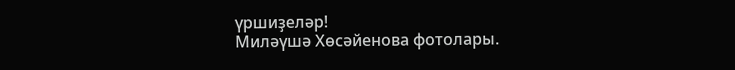үршиҙеләр!
Миләүшә Хөсәйенова фотолары.